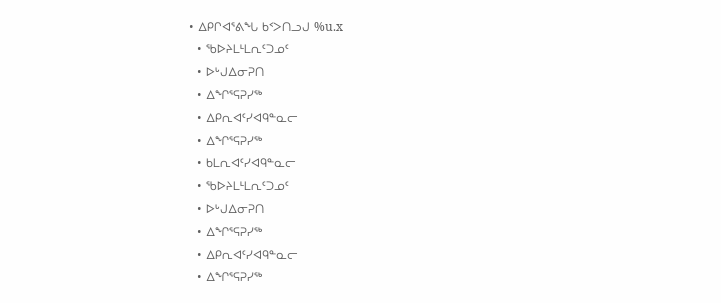• ᐃᑭᒋᐊᕐᕕᖓ ᑲᑉᐳᑎᓗᒍ %u.x
  • ᖃᐅᔨᒪᒻᒪᕆᑦᑐᓄᑦ
  • ᐅᒡᒍᐃᓂᕈᑎ
  • ᐃᖏᕐᕋᕈᓯᖅ
  • ᐃᑭᕆᐊᑦᓯᐊᑫᓐᓇᓕ
  • ᐃᖏᕐᕋᕈᓯᖅ
  • ᑲᒪᕆᐊᑦᓯᐊᑫᓐᓇᓕ
  • ᖃᐅᔨᒪᒻᒪᕆᑦᑐᓄᑦ
  • ᐅᒡᒍᐃᓂᕈᑎ
  • ᐃᖏᕐᕋᕈᓯᖅ
  • ᐃᑭᕆᐊᑦᓯᐊᑫᓐᓇᓕ
  • ᐃᖏᕐᕋᕈᓯᖅ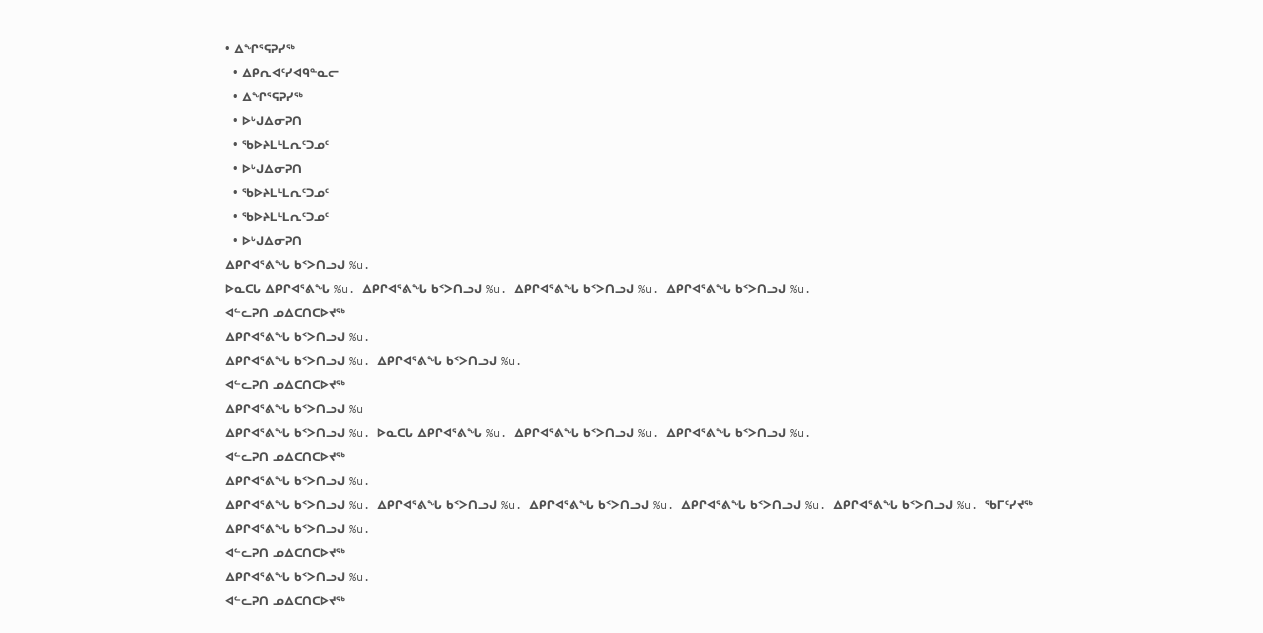• ᐃᖏᕐᕋᕈᓯᖅ
  • ᐃᑭᕆᐊᑦᓯᐊᑫᓐᓇᓕ
  • ᐃᖏᕐᕋᕈᓯᖅ
  • ᐅᒡᒍᐃᓂᕈᑎ
  • ᖃᐅᔨᒪᒻᒪᕆᑦᑐᓄᑦ
  • ᐅᒡᒍᐃᓂᕈᑎ
  • ᖃᐅᔨᒪᒻᒪᕆᑦᑐᓄᑦ
  • ᖃᐅᔨᒪᒻᒪᕆᑦᑐᓄᑦ
  • ᐅᒡᒍᐃᓂᕈᑎ
ᐃᑭᒋᐊᕐᕕᖓ ᑲᑉᐳᑎᓗᒍ %u.
ᐅᓇᑕᒐ ᐃᑭᒋᐊᕐᕕᖓ %u. ᐃᑭᒋᐊᕐᕕᖓ ᑲᑉᐳᑎᓗᒍ %u. ᐃᑭᒋᐊᕐᕕᖓ ᑲᑉᐳᑎᓗᒍ %u. ᐃᑭᒋᐊᕐᕕᖓ ᑲᑉᐳᑎᓗᒍ %u.
ᐊᓪᓚᕈᑎ ᓄᐃᑕᑎᑕᐅᔪᖅ
ᐃᑭᒋᐊᕐᕕᖓ ᑲᑉᐳᑎᓗᒍ %u.
ᐃᑭᒋᐊᕐᕕᖓ ᑲᑉᐳᑎᓗᒍ %u. ᐃᑭᒋᐊᕐᕕᖓ ᑲᑉᐳᑎᓗᒍ %u.
ᐊᓪᓚᕈᑎ ᓄᐃᑕᑎᑕᐅᔪᖅ
ᐃᑭᒋᐊᕐᕕᖓ ᑲᑉᐳᑎᓗᒍ %u
ᐃᑭᒋᐊᕐᕕᖓ ᑲᑉᐳᑎᓗᒍ %u. ᐅᓇᑕᒐ ᐃᑭᒋᐊᕐᕕᖓ %u. ᐃᑭᒋᐊᕐᕕᖓ ᑲᑉᐳᑎᓗᒍ %u. ᐃᑭᒋᐊᕐᕕᖓ ᑲᑉᐳᑎᓗᒍ %u.
ᐊᓪᓚᕈᑎ ᓄᐃᑕᑎᑕᐅᔪᖅ
ᐃᑭᒋᐊᕐᕕᖓ ᑲᑉᐳᑎᓗᒍ %u.
ᐃᑭᒋᐊᕐᕕᖓ ᑲᑉᐳᑎᓗᒍ %u. ᐃᑭᒋᐊᕐᕕᖓ ᑲᑉᐳᑎᓗᒍ %u. ᐃᑭᒋᐊᕐᕕᖓ ᑲᑉᐳᑎᓗᒍ %u. ᐃᑭᒋᐊᕐᕕᖓ ᑲᑉᐳᑎᓗᒍ %u. ᐃᑭᒋᐊᕐᕕᖓ ᑲᑉᐳᑎᓗᒍ %u. ᖃᒥᑦᓯᔪᖅ ᐃᑭᒋᐊᕐᕕᖓ ᑲᑉᐳᑎᓗᒍ %u.
ᐊᓪᓚᕈᑎ ᓄᐃᑕᑎᑕᐅᔪᖅ
ᐃᑭᒋᐊᕐᕕᖓ ᑲᑉᐳᑎᓗᒍ %u.
ᐊᓪᓚᕈᑎ ᓄᐃᑕᑎᑕᐅᔪᖅ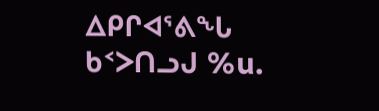ᐃᑭᒋᐊᕐᕕᖓ ᑲᑉᐳᑎᓗᒍ %u.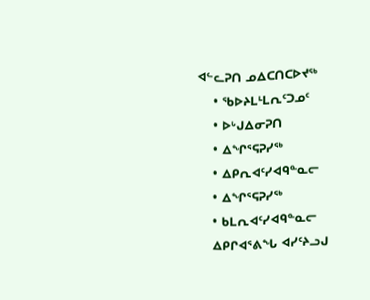ᐊᓪᓚᕈᑎ ᓄᐃᑕᑎᑕᐅᔪᖅ
    • ᖃᐅᔨᒪᒻᒪᕆᑦᑐᓄᑦ
    • ᐅᒡᒍᐃᓂᕈᑎ
    • ᐃᖏᕐᕋᕈᓯᖅ
    • ᐃᑭᕆᐊᑦᓯᐊᑫᓐᓇᓕ
    • ᐃᖏᕐᕋᕈᓯᖅ
    • ᑲᒪᕆᐊᑦᓯᐊᑫᓐᓇᓕ
    ᐃᑭᒋᐊᕐᕕᖓ ᐊᓯᑦᔨᓗᒍ